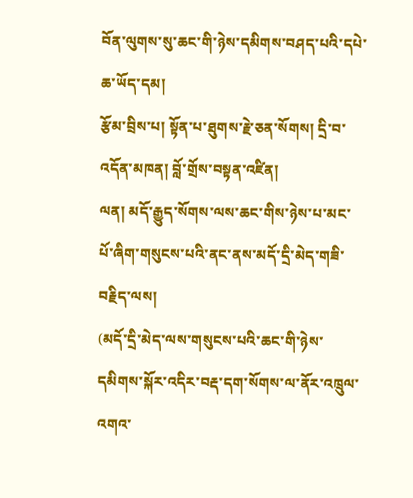བོན་ལུགས་སུ་ཆང་གི་ཉེས་དམིགས་བཤད་པའི་དཔེ་ཆ་ཡོད་དམ།
རྩོམ་བྲིས་པ། སྟོན་པ་ཐུགས་རྗེ་ཅན་སོགས། དྲི་བ་འདོན་མཁན། བློ་གྲོས་བསྟན་འཛིན།
ལན། མདོ་རྒྱུད་སོགས་ལས་ཆང་གིས་ཉེས་པ་མང་པོ་ཞིག་གསུངས་པའི་ནང་ནས་མདོ་དྲི་མེད་གཟི་བརྗིད་ལས།
(མདོ་དྲི་མེད་ལས་གསུངས་པའི་ཆང་གི་ཉེས་དམིགས་སྐོར་འདིར་བརྡ་དག་སོགས་ལ་ནོར་འཁྲུལ་འགའ་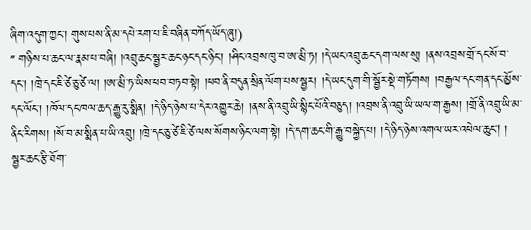ཞིག་འདུག་ཀྱང་། གུས་པས་ནི་མ་དཔེ་རག་པ་ཇི་བཞིན་བཀོད་ཡོད་ཞུ།)
ʼʼ གཉིས་པ་ཆང་ལ་རྣམ་པ་བཞི། །འབྲུ་ཆང་སྦྱར་ཆང་ཉང་དང་ཉིང་། །ཤིང་འབྲས་ཁུ་བ་ཨ་མྲི་ཏ། །དེ་ཡང་འབྲུ་ཆང་དག་ལས་སུ། །ནས་འབྲས་གྲོ་དང་སོ་བ་དང་། །ཁྲེ་དང་ཇི་ཙེ་ཅུ་ཙེ་ལ། །ཨ་མྲི་ཏ་ཡིས་ཕབ་བཏབ་སྟེ། །ཕབ་ནི་བདུན་སྲིན་ལོག་པས་སྦྱར། །དེ་ཡང་དུག་གི་སྦྱོར་སྡེ་གཏོགས། །བརྒྱལ་དང་གན་དང་མྱོས་དང་ལོང་། །ཁོལ་དང་ཁལ་ཆད་རྒྱུ་རུ་སྨིན། །དེ་ཉིད་ཉེས་པ་དེར་འགྱུར་ཆེ། །ནས་ནི་འབྲུ་ཡི་སྙིང་པོའི་བཅུད། །འབྲས་ནི་འབྲུ་ཡི་ཡལ་ག་རྒྱས། །གྲོ་ནི་འབྲུ་ཡི་མ་ནིང་རིགས། །སོ་བ་མ་སྨིན་པ་ཡི་འབྲུ། །ཁྲེ་དང་ཅུ་ཙེ་ཇི་ཙེ་ལས་སོགས་ཉིང་ལག་སྟེ། །དེ་དག་ཆང་གི་རྒྱུ་བསྐྱེད་པ། །དེ་ཉིད་ཉེས་འགལ་ཡར་འཕེལ་ཆུང། །
སྦྱར་ཆང་རྩི་ཐོག་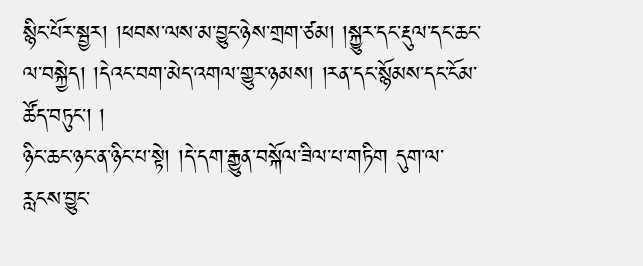སྙིང་པོར་སྦྱར། །ཕབས་ལས་མ་བྱུང་ཉེས་གྲག་ཙམ། །སྐྱུར་དང་རྡུལ་དང་ཆང་ལ་བསྐྱེད། །དེའང་བག་མེད་འགལ་གྱུར་ཉམས། །རན་དང་སྙོམས་དང་ངོམ་ཚོད་བཏུང་། །
ཉིང་ཆང་ཉང་ན་ཉིང་པ་སྟེ། །དེ་དག་རྒྱུན་བསྐོལ་ཟིལ་པ་གཏིག དུག་ལ་རླངས་བྱུང་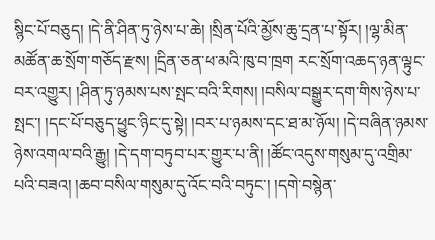སྙིང་པོ་བཅུད། །དེ་ནི་ཤིན་ཏུ་ཉེས་པ་ཆེ། །སྲིན་པོའི་མྱོས་ཆུ་དྲན་པ་སྟོར། །ལྷ་མིན་མཚོན་ཆ་སྲོག་གཅོད་རྫས། །དྲིན་ཅན་ཕ་མའི་ཁུ་བ་ཁྲག རང་སྲོག་འཆད་ཉན་ལྟུང་བར་འགྱུར། །ཤིན་ཏུ་ཉམས་པས་སྤང་བའི་རིགས། །བསིལ་བསྒྱུར་དག་གིས་ཉེས་པ་སྤང་། །དང་པོ་བཅུད་ཕྱུང་ཉིང་དུ་སྟེ། །བར་པ་ཉམས་དང་ཐ་མ་ཉོལ། །དེ་བཞིན་ཉམས་ཉེས་འགལ་བའི་རྒྱུ། །དེ་དག་བཏུབ་པར་གྱུར་པ་ནི། །ཚོང་འདུས་གསུམ་དུ་འགྲིམ་པའི་བཟའ། །ཆབ་བསིལ་གསུམ་དུ་འོང་བའི་བཏུང་། །དགེ་བསྙེན་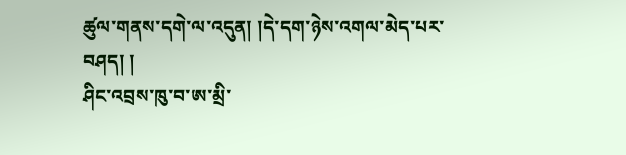ཚུལ་གནས་དགེ་ལ་འདུན། །དེ་དག་ཉེས་འགལ་མེད་པར་བཤད། །
ཤིང་འབྲས་ཁུ་བ་ཨ་མྲི་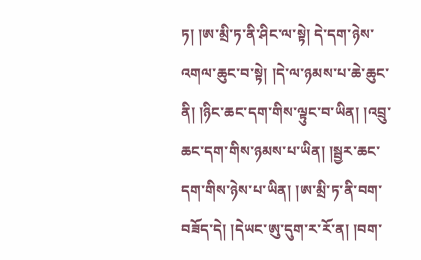ཏ། །ཨ་མྲི་ཏ་ནི་ཤིང་ལ་སྟེ། དེ་དག་ཉེས་འགལ་ཆུང་བ་སྟེ། །དེ་ལ་ཉམས་པ་ཆེ་ཆུང་ནི། །ཉིང་ཆང་དག་གིས་ལྟུང་བ་ཡིན། །འབྲུ་ཆང་དག་གིས་ཉམས་པ་ཡིན། །སྦྱར་ཆང་དག་གིས་ཉེས་པ་ཡིན། །ཨ་མྲི་ཏ་ནི་བག་བཟོད་དེ། །དེཡང་ཨུ་དུག་ར་རོ་ན། །བག་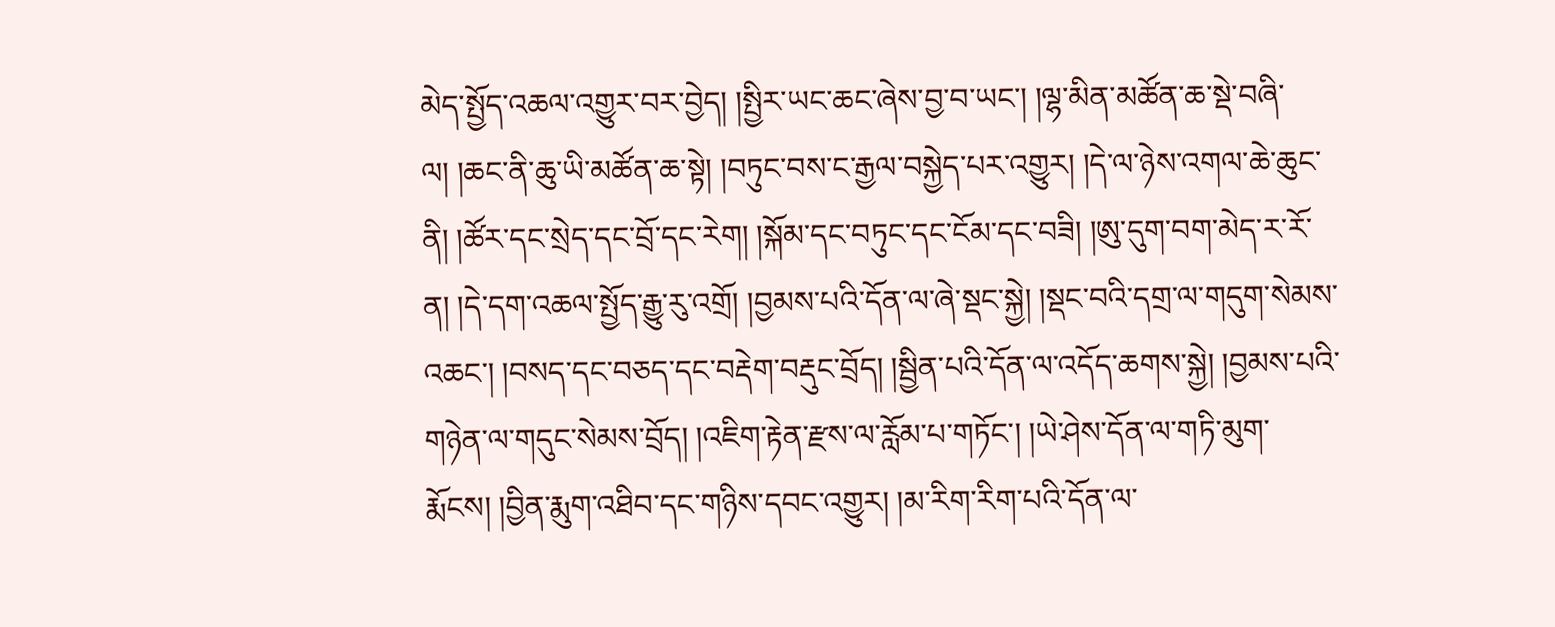མེད་སྤྱོད་འཆལ་འགྱུར་བར་བྱེད། །སྤྱིར་ཡང་ཆང་ཞེས་བྱ་བ་ཡང་། །ལྷ་མིན་མཚོན་ཆ་སྡེ་བཞི་ལ། །ཆང་ནི་ཆུ་ཡི་མཚོན་ཆ་སྟེ། །བཏུང་བས་ང་རྒྱལ་བསྐྱེད་པར་འགྱུར། །དེ་ལ་ཉེས་འགལ་ཆེ་ཆུང་ནི། །ཚོར་དང་སྲེད་དང་བྲོ་དང་རེག། །སྐོམ་དང་བཏུང་དང་ངོམ་དང་བཟི། །ཨུ་དུག་བག་མེད་ར་རོ་ན། །དེ་དག་འཆལ་སྤྱོད་རྒྱུ་རུ་འགྲོ། །བྱམས་པའི་དོན་ལ་ཞེ་སྡང་སྐྱེ། །སྡང་བའི་དགྲ་ལ་གདུག་སེམས་འཆང་། །བསད་དང་བཅད་དང་བརྡེག་བརྡུང་བྲོད། །སྦྱིན་པའི་དོན་ལ་འདོད་ཆགས་སྐྱེ། །བྱམས་པའི་གཉེན་ལ་གདུང་སེམས་བྲོད། །འཇིག་རྟེན་རྫས་ལ་རློམ་པ་གཏོང་། །ཡེ་ཤེས་དོན་ལ་གཏི་མུག་རྨོངས། །བྱིན་རྨུག་འཐིབ་དང་གཉིས་དབང་འགྱུར། །མ་རིག་རིག་པའི་དོན་ལ་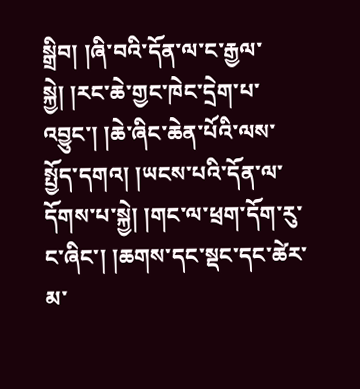སྒྲིབ། །ཞི་བའི་དོན་ལ་ང་རྒྱལ་སྐྱེ། །རང་ཆེ་གྱང་ཁེང་དྲེག་པ་འབྱུང་། །ཆེ་ཞིང་ཆེན་པོའི་ལས་སྤྱོད་དགའ། །ཡངས་པའི་དོན་ལ་དོགས་པ་སྐྱེ། །གང་ལ་ཕྲག་དོག་རུ་ང་ཞིང་། །ཆགས་དང་སྡང་དང་ཚེར་མ་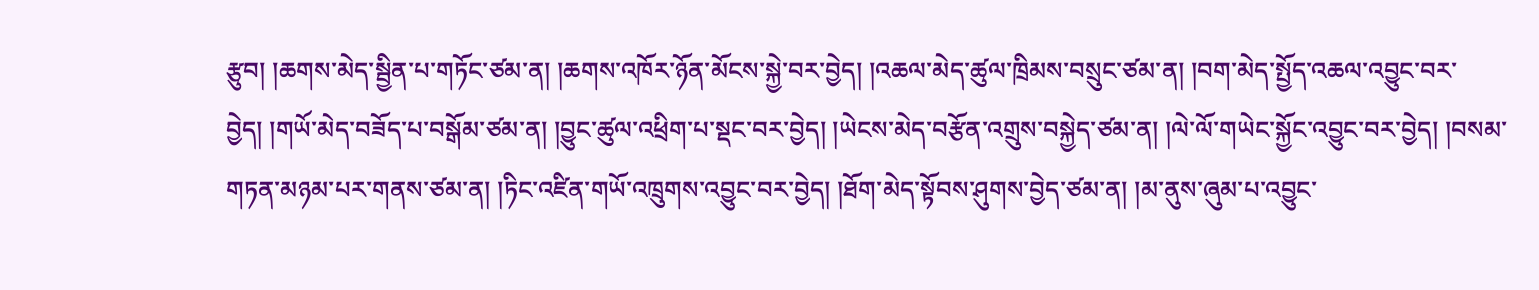རྩུབ། །ཆགས་མེད་སྦྱིན་པ་གཏོང་ཙམ་ན། །ཆགས་འཁོར་ཉོན་མོངས་སྐྱེ་བར་བྱེད། །འཆལ་མེད་ཚུལ་ཁྲིམས་བསྲུང་ཙམ་ན། །བག་མེད་སྤྱོད་འཆལ་འབྱུང་བར་བྱེད། །གཡོ་མེད་བཟོད་པ་བསྒོམ་ཙམ་ན། །བྱུང་ཚུལ་འཕྲིག་པ་སྡང་བར་བྱེད། །ཡེངས་མེད་བརྩོན་འགྲུས་བསྐྱེད་ཙམ་ན། །ལེ་ལོ་གཡེང་སྐྱོང་འབྱུང་བར་བྱེད། །བསམ་གཏན་མཉམ་པར་གནས་ཙམ་ན། །ཏིང་འཛིན་གཡོ་འཁྲུགས་འབྱུང་བར་བྱེད། །ཐོག་མེད་སྟོབས་ཤུགས་བྱེད་ཙམ་ན། །མ་ནུས་ཞུམ་པ་འབྱུང་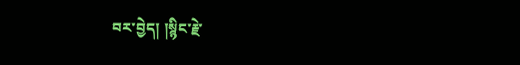བར་བྱེད། །སྙིང་རྗེ་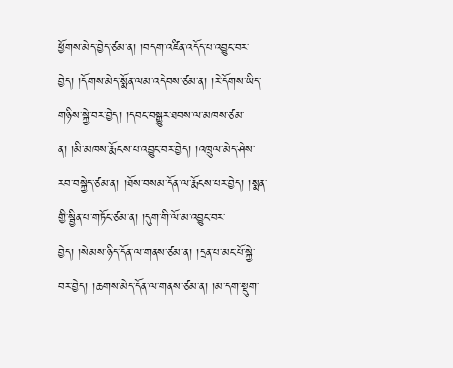ཕྱོགས་མེད་བྱེད་ཙམ་ན། །བདག་འཛིན་འདོད་པ་འབྱུང་བར་བྱེད། །དོགས་མེད་སྨོན་ལམ་འདེབས་ཙམ་ན། །རེ་དོགས་ཡིད་གཉིས་སྐྱེ་བར་བྱེད། །དབང་བསྒྱུར་ཐབས་ལ་མཁས་ཙམ་ན། །མི་མཁས་རྨོངས་པ་འབྱུང་བར་བྱེད། །འཁྲུལ་མེད་ཤེས་རབ་བསྐྱེད་ཙམ་ན། །ཐོས་བསམ་དོན་ལ་རྨོངས་པར་བྱེད། །སྨན་གྱི་སྦྱིན་པ་གཏོང་ཙམ་ན། །དུག་གི་ལོ་མ་འབྱུང་བར་བྱེད། །སེམས་ཉིད་དོན་ལ་གནས་ཙམ་ན། །དྲན་པ་མང་པོ་སྐྱེ་བར་བྱེད། །ཆགས་མེད་དོན་ལ་གནས་ཙམ་ན། །མ་དག་སྡུག་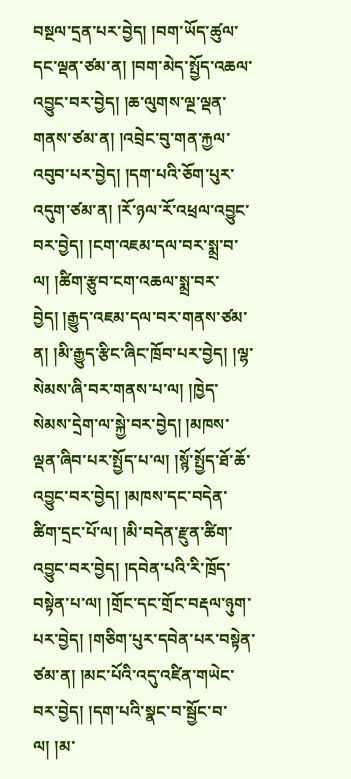བསྔལ་དྲན་པར་བྱེད། །བག་ཡོད་ཚུལ་དང་ལྡན་ཙམ་ན། །བག་མེད་སྤྱོད་འཆལ་འབྱུང་བར་བྱེད། །ཆ་ལུགས་ལྔ་ལྡན་གནས་ཙམ་ན། །འབྲེང་བུ་གན་རྐྱལ་འབུབ་པར་བྱེད། །དག་པའི་ཅོག་པུར་འདུག་ཙམ་ན། །རོ་ཉལ་རོ་འཕྲལ་འབྱུང་བར་བྱེད། །ངག་འཇམ་དལ་བར་སྨྲ་བ་ལ། །ཚིག་རྩུབ་ངག་འཆལ་སྨྲ་བར་བྱེད། །རྒྱུད་འཇམ་དལ་བར་གནས་ཙམ་ན། །མི་རྒྱུད་རྩིང་ཞིང་ཁྲོབ་པར་བྱེད། །ལྷ་སེམས་ཞི་བར་གནས་པ་ལ། །ཁྱེད་སེམས་དྲེག་ལ་སྐྱེ་བར་བྱེད། །མཁས་ལྡན་ཞིབ་པར་སྤྱོད་པ་ལ། །སྙོ་སྤྱོད་ཐོ་ཆོ་འབྱུང་བར་བྱེད། །མཁས་དང་བདེན་ཚིག་དྲང་པོ་ལ། །མི་བདེན་རྫུན་ཚིག་འབྱུང་བར་བྱེད། །དབེན་པའི་རི་ཁྲོད་བསྟེན་པ་ལ། །གྲོང་དང་གྲོང་བརྡལ་ཉུག་པར་བྱེད། །གཅིག་པུར་དབེན་པར་བསྟེན་ཙམ་ན། །མང་པོའི་འདུ་འཛིན་གཡེང་བར་བྱེད། །དག་པའི་སྣང་བ་སྦྱོང་བ་ལ། །མ་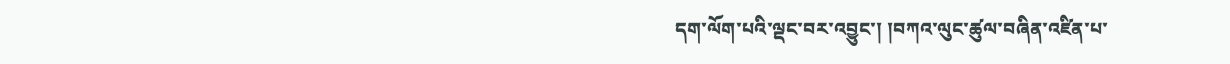དག་ལོག་པའི་ལྡང་བར་འབྱུང་། །བཀའ་ལུང་ཚུལ་བཞིན་འཛིན་པ་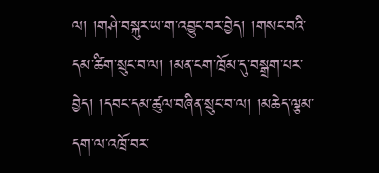ལ། །གཤེ་བསྐུར་ཡ་ག་འབྱུང་བར་བྱེད། །གསང་བའི་དམ་ཚིག་སྲུང་བ་ལ། །མན་ངག་ཁྲོམ་དུ་བསྒྲག་པར་བྱེད། །དབང་དམ་ཚུལ་བཞིན་སྲུང་བ་ལ། །མཆེད་ལྕམ་དག་ལ་འཁྲོ་བར་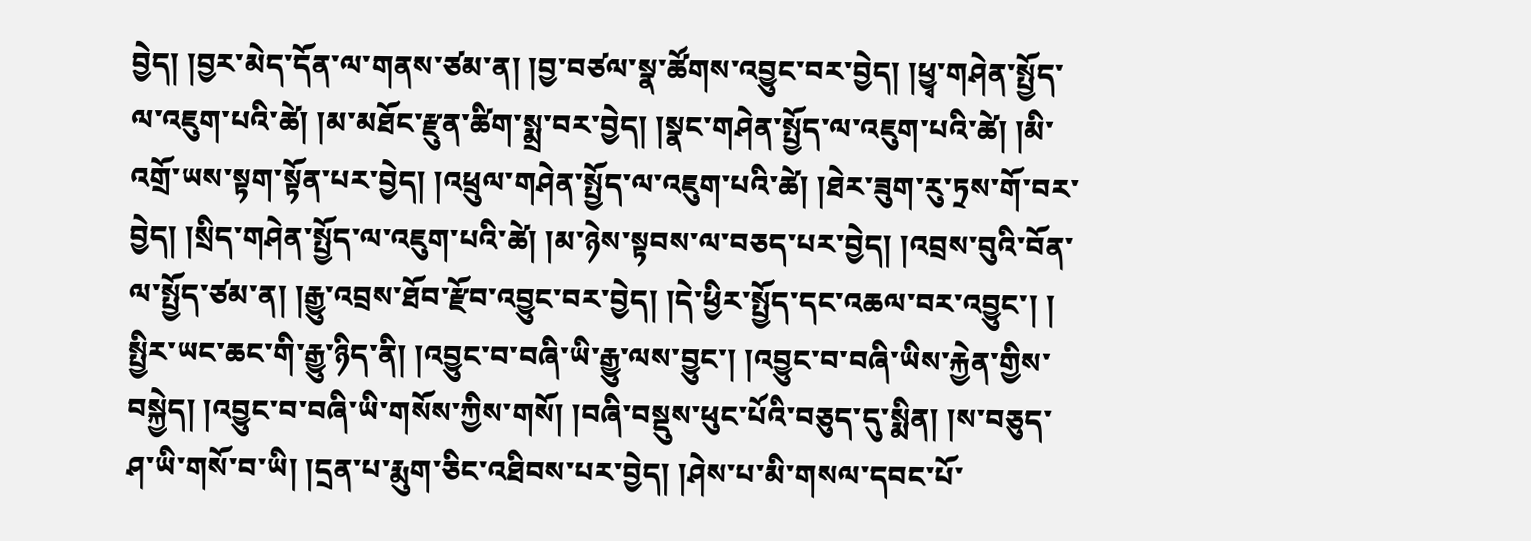བྱེད། །བྱར་མེད་དོན་ལ་གནས་ཙམ་ན། །བྱ་བཙལ་སྣ་ཚོགས་འབྱུང་བར་བྱེད། །ཕྱྭ་གཤེན་སྤྱོད་ལ་འཇུག་པའི་ཚེ། །མ་མཐོང་རྫུན་ཚིག་སྨྲ་བར་བྱེད། །སྣང་གཤེན་སྤྱོད་ལ་འཇུག་པའི་ཚེ། །མི་འགྲོ་ཡས་སྟག་སྟོན་པར་བྱེད། །འཕྲུལ་གཤེན་སྤྱོད་ལ་འཇུག་པའི་ཚེ། །ཐེར་ཟུག་རུ་ཏྲས་གོ་བར་བྱེད། །སྲིད་གཤེན་སྤྱོད་ལ་འཇུག་པའི་ཚེ། །མ་ཉེས་སྟབས་ལ་བཅད་པར་བྱེད། །འབྲས་བུའི་བོན་ལ་སྤྱོད་ཙམ་ན། །རྒྱུ་འབྲས་ཐོབ་རྫོབ་འབྱུང་བར་བྱེད། །དེ་ཕྱིར་སྤྱོད་དང་འཆལ་བར་འབྱུང་། །
སྤྱིར་ཡང་ཆང་གི་རྒྱུ་ཉིད་ནི། །འབྱུང་བ་བཞི་ཡི་རྒྱུ་ལས་བྱུང་། །འབྱུང་བ་བཞི་ཡིས་རྐྱེན་གྱིས་བསྐྱེད། །འབྱུང་བ་བཞི་ཡི་གསོས་ཀྱིས་གསོ། །བཞི་བསྡུས་ཕུང་པོའི་བཅུད་དུ་སྨིན། །ས་བཅུད་ཤ་ཡི་གསོ་བ་ཡི། །དྲན་པ་རྨུག་ཅིང་འཐིབས་པར་བྱེད། །ཤེས་པ་མི་གསལ་དབང་པོ་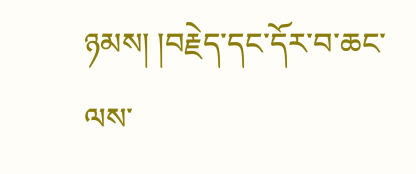ཉམས། །བརྗེད་དང་དོར་བ་ཆང་ལས་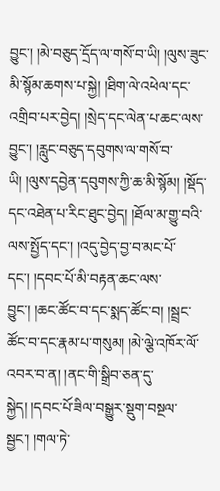བྱུང་། །མེ་བཅུད་དྲོད་ལ་གསོ་བ་ཡི། །ལུས་ཟུང་མི་སྙོམ་ཆགས་པ་སྐྱེ། །ཐིག་ལེ་འཕེལ་དང་འགྲིབ་པར་བྱེད། །སྲེད་དང་ལེན་པ་ཆང་ལས་བྱུང་། །རླུང་བཅུད་དབུགས་ལ་གསོ་བ་ཡི། །ལུས་དབྱེན་དབུགས་ཀྱི་ཆ་མི་སྙོམ། །སྡོད་དང་འཐེན་པ་རིང་ཐུང་བྱེད། །ཐོལ་མ་གྱུ་བའི་ལས་སྤྱོད་དང་། །འདུ་བྱེད་བྱ་བ་མང་པོ་དང་། །དབང་པོ་མི་བརྟན་ཆང་ལས་བྱུང་། །ཆང་ཚོང་བ་དང་སྨད་ཚོང་བ། །སྦྲང་ཚོང་བ་དང་རྣམ་པ་གསུམ། །མེ་ལྕེ་འཁོར་ལོ་འབར་བ་ན། །ནང་གི་སྒྲིབ་ཅན་དུ་སྐྱེད། །དབང་པོ་ཟིལ་བསྒྱུར་སྡུག་བསྔལ་སྦྱང་། །གལ་ཏེ་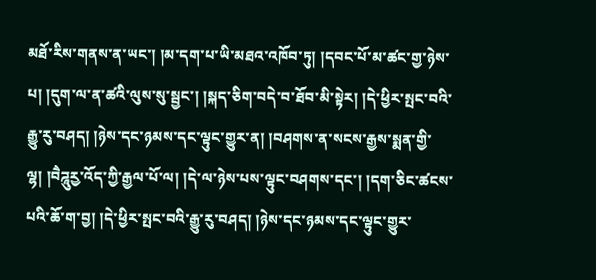མཐོ་རིས་གནས་ན་ཡང་། །མ་དག་པ་ཡི་མཐའ་འཁོབ་ཏུ། །དབང་པོ་མ་ཚང་གྱ་ཉེས་པ། །དུག་ལ་ན་ཚའི་ལུས་སུ་སྦྱང་། །སྐད་ཅིག་བདེ་བ་ཐོབ་མི་སྟེར། །དེ་ཕྱིར་སྤང་བའི་རྒྱུ་རུ་བཤད། །ཉེས་དང་ཉམས་དང་ལྟུང་གྱུར་ན། །བཤགས་ན་སངས་རྒྱས་སྨན་གྱི་ལྷ། །བཻཌཱུརྱ་འོད་ཀྱི་རྒྱལ་པོ་ལ། །དེ་ལ་ཉེས་པས་ལྟུང་བཤགས་དང་། །དག་ཅིང་ཚངས་པའི་ཆོ་ག་བྱ། །དེ་ཕྱིར་སྤང་བའི་རྒྱུ་རུ་བཤད། །ཉེས་དང་ཉམས་དང་ལྟུང་གྱུར་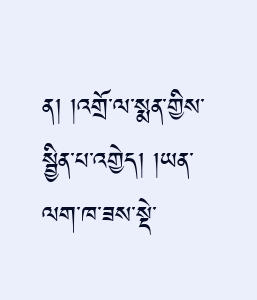ན། །འགྲོ་ལ་སྨན་གྱིས་སྦྱིན་པ་འགྱེད། །ཡན་ལག་ཁ་ཟས་སྡེ་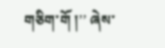གཅིག་གོ །ʼʼ ཞེས་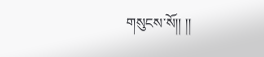གསུངས་སོ།། །།